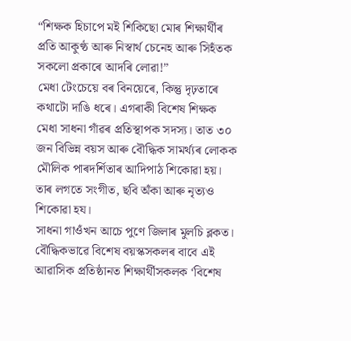“শিক্ষক হিচাপে মই শিকিছো মোৰ শিক্ষাৰ্থীৰ প্ৰতি আকুণ্ঠ আৰু নিস্বাৰ্থ চেনেহ আৰু সিহঁতক সকলো প্ৰকাৰে আদৰি লোৱা!”
মেধা টেংচেয়ে বৰ বিনয়েৰে, কিন্তু দৃঢ়তাৰে কথাটো দাঙি ধৰে। এগৰাকী বিশেষ শিক্ষক মেধা সাধনা গাঁৱৰ প্ৰতিস্থাপক সদস্য। তাত ৩০ জন বিভিন্ন বয়স আৰু বৌদ্ধিক সামৰ্থ্যৰ লোকক মৌলিক পাৰদৰ্শিতাৰ আদিপাঠ শিকোৱা হয়। তাৰ লগতে সংগীত, ছবি অঁকা আৰু নৃত্যও শিকোৱা হয।
সাধনা গাওঁখন আচে পুণে জিলাৰ মুলচি ব্লকত। বৌদ্ধিকভাৱে বিশেষ বয়স্কসকলৰ বাবে এই আৱাসিক প্ৰতিষ্ঠানত শিক্ষাৰ্থীসকলক ‘বিশেষ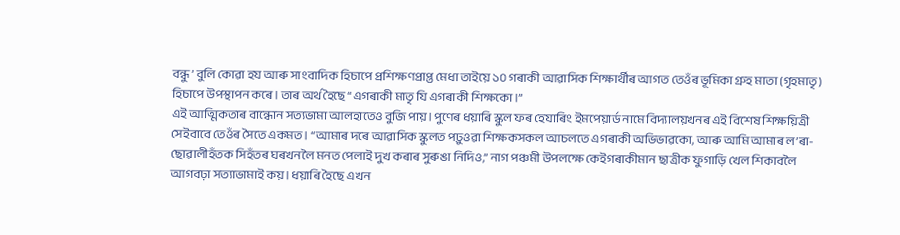বন্ধু’ বুলি কোৱা হয আৰু সাংবাদিক হিচাপে প্ৰশিক্ষণপ্ৰাপ্ত মেধা তাইয়ে ১০ গৰাকী আৱাসিক শিক্ষাৰ্থীৰ আগত তেওঁৰ ভূমিকা গ্ৰুহ মাতা (গৃহমাতৃ) হিচাপে উপস্থাপন কৰে। তাৰ অৰ্থ হৈছে “এগৰাকী মাতৃ যি এগৰাকী শিক্ষকো।”
এই আত্মিকতাৰ বান্ধোন সত্যভামা আলহাতেও বুজি পায়। পুণেৰ ধয়াৰি স্কুল ফৰ হেযাৰিং ইমপেয়াৰ্ড নামে বিদ্যালয়খনৰ এই বিশেষ শিক্ষয়িত্ৰী সেইবাবে তেওঁৰ সৈতে একমত। “আমাৰ দৰে আৱাসিক স্কুলত পঢ়ুওৱা শিক্ষকসকল আচলতে এগৰাকী অভিভাৱকো, আৰু আমি আমাৰ ল’ৰা-ছোৱালীহঁতক সিহঁতৰ ঘৰখনলৈ মনত পেলাই দুখ কৰাৰ সুৰুঙা নিদিও,” নাগ পঞ্চমী উপলক্ষে কেইগৰাকীমান ছাত্ৰীক ফুগাড়ি খেল শিকাবলৈ আগবঢ়া সত্যাভামাই কয়। ধয়াৰি হৈছে এখন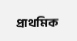প্ৰাথমিক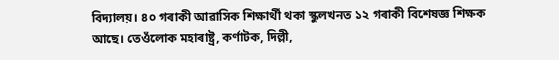বিদ্যালয়। ৪০ গৰাকী আৱাসিক শিক্ষাৰ্থী থকা স্কুলখনত ১২ গৰাকী বিশেষজ্ঞ শিক্ষক আছে। তেওঁলোক মহাৰাষ্ট্ৰ, কৰ্ণাটক, দিল্লী,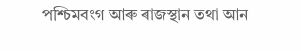পশ্চিমবংগ আৰু ৰাজস্থান তথা আন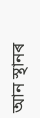আন স্থানৰ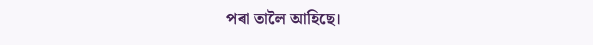পৰা তালৈ আহিছে।